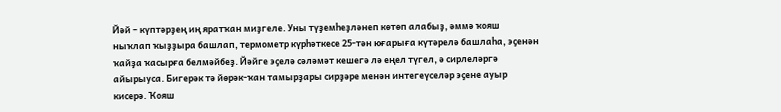Йәй – күптәрҙең иң яратҡан миҙгеле. Уны түҙемһеҙләнеп көтөп алабыҙ, әммә ҡояш ныҡлап ҡыҙҙыра башлап, термометр күрһәткесе 25-тән юғарыға күтәрелә башлаһа, эҫенән ҡайҙа ҡасырға белмәйбеҙ. Йәйге эҫелә сәләмәт кешегә лә еңел түгел, ә сирлеләргә айырыуса. Бигерәк тә йөрәк-ҡан тамырҙары сирҙәре менән интегеүселәр эҫене ауыр кисерә. Ҡояш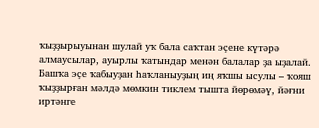ҡыҙҙырыуынан шулай уҡ бала саҡтан эҫене күтәрә алмаусылар, ауырлы ҡатындар менән балалар ҙа ыҙалай.
Башҡа эҫе ҡабыуҙан һаҡланыуҙың иң яҡшы ысулы – ҡояш ҡыҙҙырған мәлдә мөмкин тиклем тышта йөрөмәү, йәғни иртәнге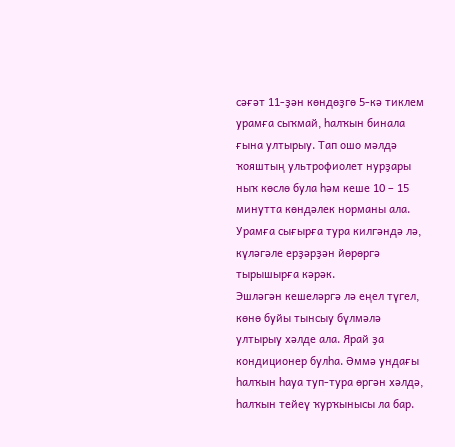сәғәт 11-ҙән көндөҙгө 5-кә тиклем урамға сыҡмай, һалҡын бинала ғына ултырыу. Тап ошо мәлдә ҡояштың ультрофиолет нурҙары ныҡ көслө була һәм кеше 10 – 15 минутта көндәлек норманы ала. Урамға сығырға тура килгәндә лә, күләгәле ерҙәрҙән йөрөргә тырышырға кәрәк.
Эшләгән кешеләргә лә еңел түгел, көнө буйы тынсыу бүлмәлә ултырыу хәлде ала. Ярай ҙа кондиционер булһа. Әммә ундағы һалҡын һауа туп-тура өргән хәлдә, һалҡын тейеү ҡурҡынысы ла бар.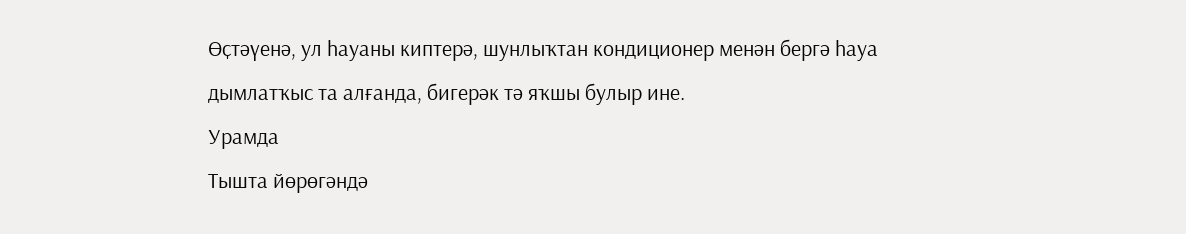Өҫтәүенә, ул һауаны киптерә, шунлыҡтан кондиционер менән бергә һауа дымлатҡыс та алғанда, бигерәк тә яҡшы булыр ине.
Урамда
Тышта йөрөгәндә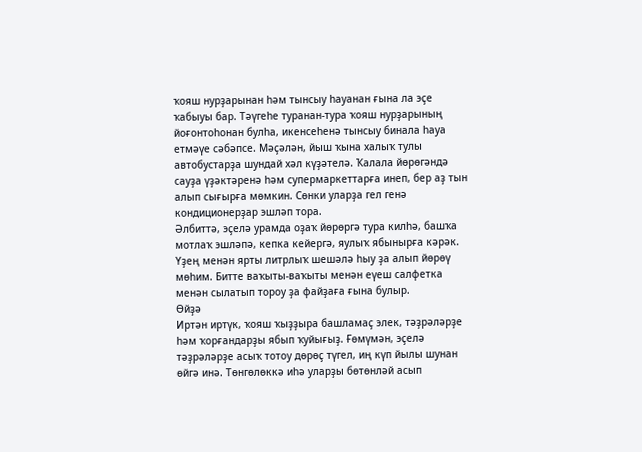ҡояш нурҙарынан һәм тынсыу һауанан ғына ла эҫе ҡабыуы бар. Тәүгеһе туранан-тура ҡояш нурҙарының йоғонтоһонан булһа, икенсеһенә тынсыу бинала һауа етмәүе сәбәпсе. Мәҫәлән, йыш ҡына халыҡ тулы автобустарҙа шундай хәл күҙәтелә. Ҡалала йөрөгәндә сауҙа үҙәктәренә һәм супермаркеттарға инеп, бер аҙ тын алып сығырға мөмкин. Сөнки уларҙа гел генә кондиционерҙар эшләп тора.
Әлбиттә, эҫелә урамда оҙаҡ йөрөргә тура килһә, башҡа мотлаҡ эшләпә, кепка кейергә, яулыҡ ябынырға кәрәк. Үҙең менән ярты литрлыҡ шешәлә һыу ҙа алып йөрөү мөһим. Битте ваҡыты-ваҡыты менән еүеш салфетка менән сылатып тороу ҙа файҙаға ғына булыр.
Өйҙә
Иртән иртүк, ҡояш ҡыҙҙыра башламаҫ элек, тәҙрәләрҙе һәм ҡорғандарҙы ябып ҡуйығыҙ. Ғөмүмән, эҫелә тәҙрәләрҙе асыҡ тотоу дөрөҫ түгел, иң күп йылы шунан өйгә инә. Төнгөлөккә иһә уларҙы бөтөнләй асып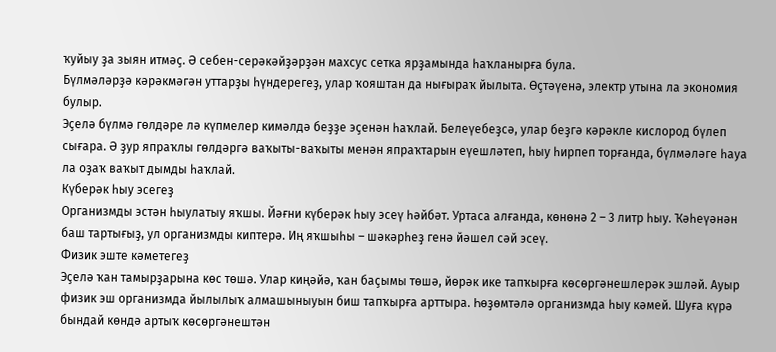ҡуйыу ҙа зыян итмәҫ. Ә себен-серәкәйҙәрҙән махсус сетка ярҙамында һаҡланырға була.
Бүлмәләрҙә кәрәкмәгән уттарҙы һүндерегеҙ, улар ҡояштан да нығыраҡ йылыта. Өҫтәүенә, электр утына ла экономия булыр.
Эҫелә бүлмә гөлдәре лә күпмелер кимәлдә беҙҙе эҫенән һаҡлай. Белеүебеҙсә, улар беҙгә кәрәкле кислород бүлеп сығара. Ә ҙур япраҡлы гөлдәргә ваҡыты-ваҡыты менән япраҡтарын еүешләтеп, һыу һирпеп торғанда, бүлмәләге һауа ла оҙаҡ ваҡыт дымды һаҡлай.
Күберәк һыу эсегеҙ
Организмды эстән һыулатыу яҡшы. Йәғни күберәк һыу эсеү һәйбәт. Уртаса алғанда, көнөнә 2 – 3 литр һыу. Ҡәһеүәнән баш тартығыҙ, ул организмды киптерә. Иң яҡшыһы – шәкәрһеҙ генә йәшел сәй эсеү.
Физик эште кәметегеҙ
Эҫелә ҡан тамырҙарына көс төшә. Улар киңәйә, ҡан баҫымы төшә, йөрәк ике тапҡырға көсөргәнешлерәк эшләй. Ауыр физик эш организмда йылылыҡ алмашыныуын биш тапҡырға арттыра. Һөҙөмтәлә организмда һыу кәмей. Шуға күрә бындай көндә артыҡ көсөргәнештән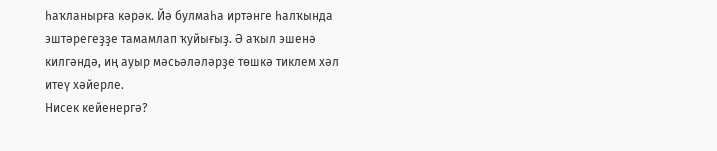һаҡланырға кәрәк. Йә булмаһа иртәнге һалҡында эштәрегеҙҙе тамамлап ҡуйығыҙ. Ә аҡыл эшенә килгәндә, иң ауыр мәсьәләләрҙе төшкә тиклем хәл итеү хәйерле.
Нисек кейенергә?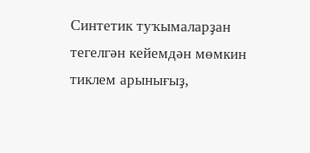Синтетик туҡымаларҙан тегелгән кейемдән мөмкин тиклем арынығыҙ,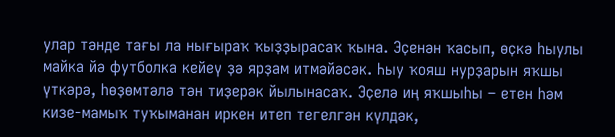улар тәнде тағы ла нығыраҡ ҡыҙҙырасаҡ ҡына. Эҫенән ҡасып, өҫкә һыулы майка йә футболка кейеү ҙә ярҙам итмәйәсәк. Һыу ҡояш нурҙарын яҡшы үткәрә, һөҙөмтәлә тән тиҙерәк йылынасаҡ. Эҫелә иң яҡшыһы – етен һәм кизе-мамыҡ туҡыманан иркен итеп тегелгән күлдәк,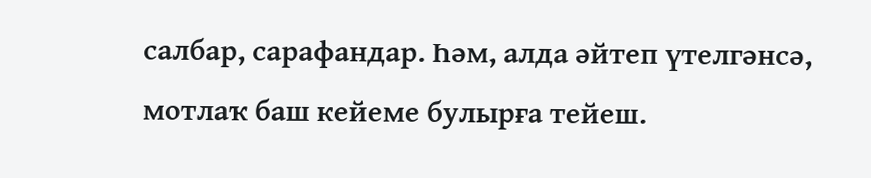салбар, сарафандар. Һәм, алда әйтеп үтелгәнсә, мотлаҡ баш кейеме булырға тейеш.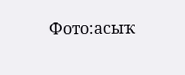Фото:асыҡ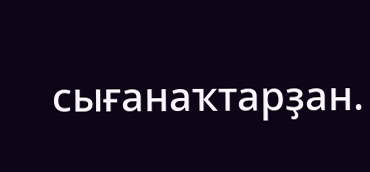сығанаҡтарҙан.